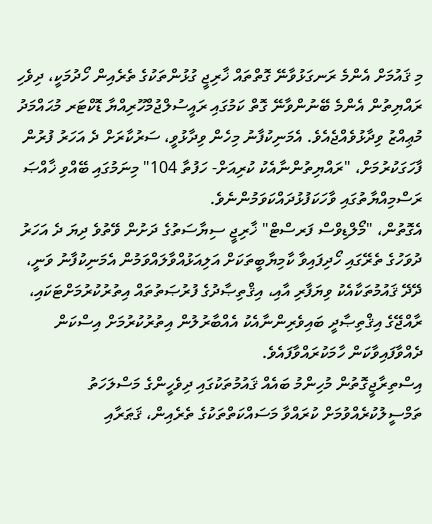މި ޤައުމަށް އެންމެ ރަނގަޅުވާނޭ ގޮތްތައް ޚާރިޖީ ގުޅުންތަކުގެ ތެރެއިން ހޯދުމަކީ، ދިވެހި ރައްޔިތުން އެންމެ ބޭނުންވާނޭ ގޮތް ކަމުގައި ރައީސުލްޖުމްހޫރިއްޔާ ޑޮކްޓަރ މުޙައްމަދު މުޢިއްޒު ވިދާޅުވެއްޖެއެވެ. އެމަނިކުފާނު މިހެން ވިދާޅުވީ، ސަރުކާރަށް ދެ އަހަރު ފުރުން ފާހަގަކުރުމަށް، "ރައްޔިތުންނާއެކު ކުރިއަށް- ހަފުތާ 104" މިނަމުގައި ބޭއްވި ޚާއްޞަ ރަސްމިއްޔާތުގައި ވާހަކަފުޅުދައްކަވަމުންނެވެ.
އެގޮތުން، "މޯލްޑިވްސް ފަރސްޓް" ޚާރިޖީ ސިޔާސަތުގެ ދަށުން ވޭތުވެ ދިޔަ ދެ އަހަރު ދުވަހުގެ ތެރޭގައި ހޯދިފައިވާ ކާމިޔާބީތަކަށް އަލިއަޅުއްވާލައްވަމުން އެމަނިކުފާނު ވަނީ، ދޭދޭ ޤައުމުތަކާއެކު ވިޔަފާރި އާއި، އިޤްތިޞާދުގެ ފުރުޞަތުތައް އިތުރުކުރުމަށްޓަކައި، ރާއްޖޭގެ އިޤްތިޞާދީ ބައިވެރިންނާއެކު އެއްބާރުލުން އިތުރުކުރުމަށް އިސްކަން ދެއްވާފައިވާކަން ހާމަކުރައްވާފައެވެ.
އިސްތިރާޖީގޮތުން މުހިންމު ބައެއް ޤައުމުތަކުގައި ދިވެހީންގެ މަސްލަހަތު ތަމްސީލުކުރެއްވުމަށް ކުރައްވާ މަސައްކަތްތަކުގެ ތެރެއިން، ޤަޠަރާއި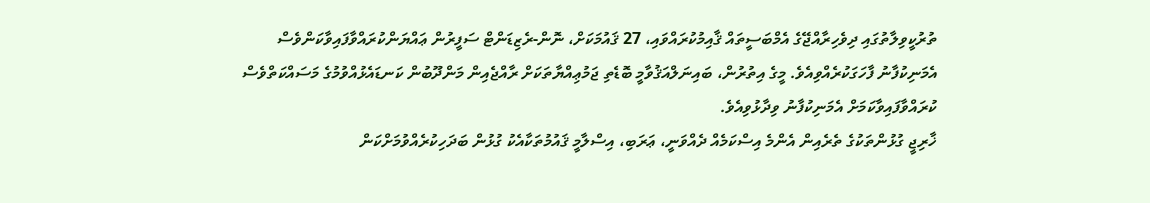ތުރުކީވިލާތުގައި ދިވެހިރާއްޖޭގެ އެމްބަސީތައް ޤާއިމުކުރައްވައި، 27 ޤައުމަކަށް، ނޮން-ރެޒިޑަންޓް ސަފީރުން ޢައްޔަންކުރައްވާފައިވާކަންވެސް އެމަނިކުފާނު ފާހަގަކުރެއްވިއެވެ. މީގެ އިތުރުން، ބައިނަލްއަޤުވާމީ ބޮޑެތި ޖަމުޢިއްޔާތަކަށް ރާއްޖެއިން މަންދޫބުން ކަނޑައެޅުއްވުމުގެ މަސައްކަތްވެސް ކުރައްވާފައިވާކަމަށް އެމަނިކުފާނު ވިދާޅުވިއެވެ.
ޚާރިޖީ ގުޅުންތަކުގެ ތެރެއިން އެންމެ އިސްކަމެއް ދެއްވަނީ، ޢަރަބި، އިސްލާމީ ޤައުމުތަކާއެކު ގުޅުން ބަދަހިކުރެއްވުމަށްކަން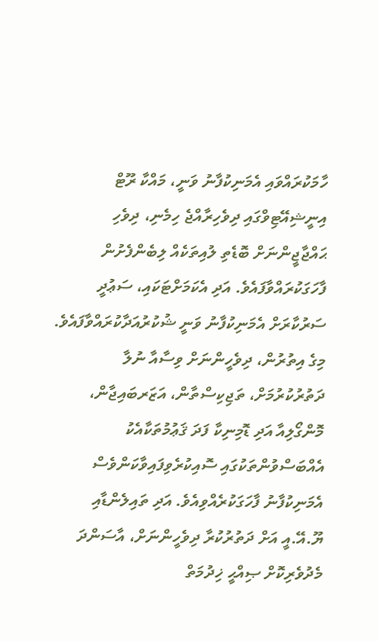ހާމަކުރައްވައި އެމަނިކުފާނު ވަނީ، މައްކާ ރޫޓް އިނީޝިއޭޓިވްގައި ދިވެހިރާއްޖެ ހިމެނި، ދިވެހި ޙައްޖާޖީންނަށް ބޮޑެތި ލުއިތަކެއް ލިބެންފެށުން ފާހަގަކުރައްވާފައެވެ. އަދި އެކަމަށްޓަކައި، ސަޢުދީ ސަރުކާރަށް އެމަނިކުފާނު ވަނީ ޝުކުރުއަދާކުރައްވާފައެވެ.
މިގެ އިތުރުން، ދިވެހީންނަށް ވިސާއާ ނުލާ ދަތުރުކުރުމަށް، ތަޖިކިސްތާން، އަޒަރބައިޖާން، މޮންގޯލިއާ އަދި ޑޮމިނިކާ ފަދަ ޤަޢުމުތަކާއެކު އެއްބަސްވުންތަކުގައި ސޮއިކުރެވިފައިވާކަންވެސް އެމަނިކުފާނު ފާހަގަކުރެއްވިއެވެ. އަދި ތައިލެންޑާއި ޔޫ.އޭ.އީ އަށް ދަތުރުކުރާ ދިވެހީންނަށް، އާސަންދަ މެދުވެރިކޮށް ޞިއްޙީ ޚިދުމަތް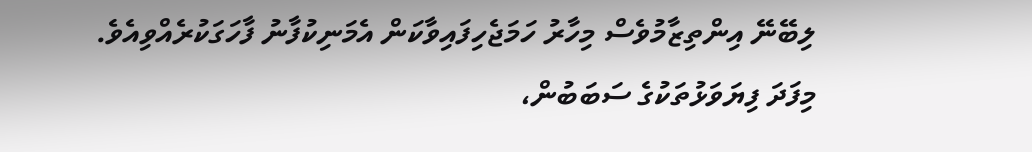ލިބޭނޭ އިންތިޒާމުވެސް މިހާރު ހަމަޖެހިފައިވާކަން އެމަނިކުފާނު ފާހަގަކުރެއްވިއެވެ.
މިފަދަ ފިޔަވަޅުތަކުގެ ސަބަބުން،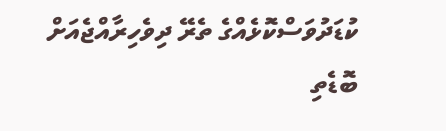ކުޑަދުވަސްކޮޅެއްގެ ތެރޭ ދިވެހިރާއްޖެއަށް ބޮޑެތި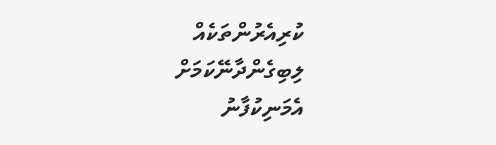ކުރިއެރުންތަކެއް ލިބިގެންދާނޭކަމަށް އެމަނިކުފާނު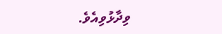ވިދާޅުވިއެވެ.